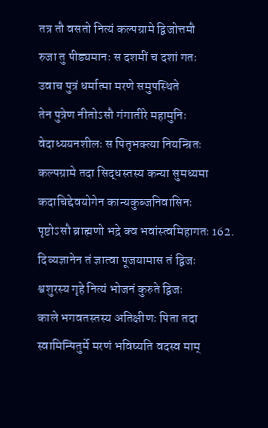तत्र तौ वसतो नित्यं कल्पग्रामे द्विजोत्तमौ
रुजा तु पीड्यमानः स दशमीं च दशां गतः
उवाच पुत्रं धर्मात्मा मरणे समुपस्थिते
तेन पुत्रेण नीतोऽसौ गंगातीरे महामुनिः
वेदाध्ययनशीलः स पितृभक्त्या नियन्त्रितः
कल्पग्रामे तदा सिद्धस्तस्य कन्या सुमध्यमा
कदाचिद्देवयोगेन कान्यकुब्जनिवासिनः
पृष्टोऽसौ ब्राह्मणो भद्रे क्व भवांस्त्वमिहागतः 162.
दिव्यज्ञानेन तं ज्ञात्वा पूजयामास तं द्विजः
श्वशुरस्य गृहे नित्यं भोजनं कुरुते द्विजः
काले भगवतस्तस्य अतिक्षीणः पिता तदा
स्वामिन्पितुर्मे मरणं भविष्यति वदस्व माम्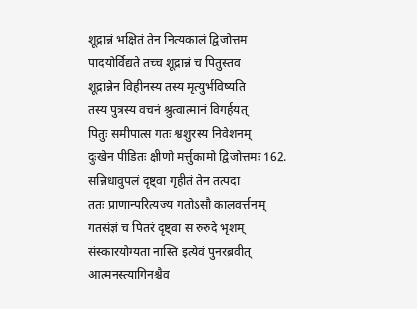शूद्रान्नं भक्षितं तेन नित्यकालं द्विजोत्तम
पादयोर्विद्यते तच्च शूद्रान्नं च पितुस्तव
शूद्रान्नेन विहीनस्य तस्य मृत्युर्भविष्यति
तस्य पुत्रस्य वचनं श्रुत्वात्मानं विगर्हयत्
पितुः समीपात्स गतः श्वशुरस्य निवेशनम्
दुःखेन पीडितः क्षीणो मर्त्तुकामो द्विजोत्तमः 162.
सन्निधावुपलं दृष्ट्वा गृहीतं तेन तत्पदा
ततः प्राणान्परित्यज्य गतोऽसौ कालवर्त्तनम्
गतसंज्ञं च पितरं दृष्ट्वा स रुरुदे भृशम्
संस्कारयोग्यता नास्ति इत्येवं पुनरब्रवीत्
आत्मनस्त्यागिनश्चैव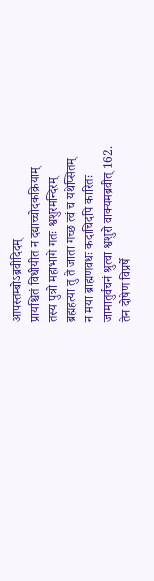आपस्तम्बोऽब्रवीदिदम्
प्रायश्चितं विधीयीत न दद्याच्चोदकक्रियाम्
तस्य पुत्रो महाभागे गतः श्वशुरमन्दिरम्
ब्रह्महत्या तु ते जाता गच्छ त्वं च यथेप्सितम्
न मया ब्राह्मणवधः कदाचिदपि कारितः
जामातुर्वचनं श्रुत्वा श्वशुरो वाक्यमब्रवीत् 162.
तेन दोषेण विप्रर्षे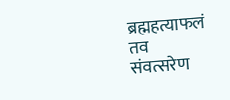ब्रह्महत्याफलं तव
संवत्सरेण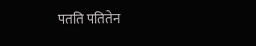पतति पतितेन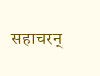सहाचरन्